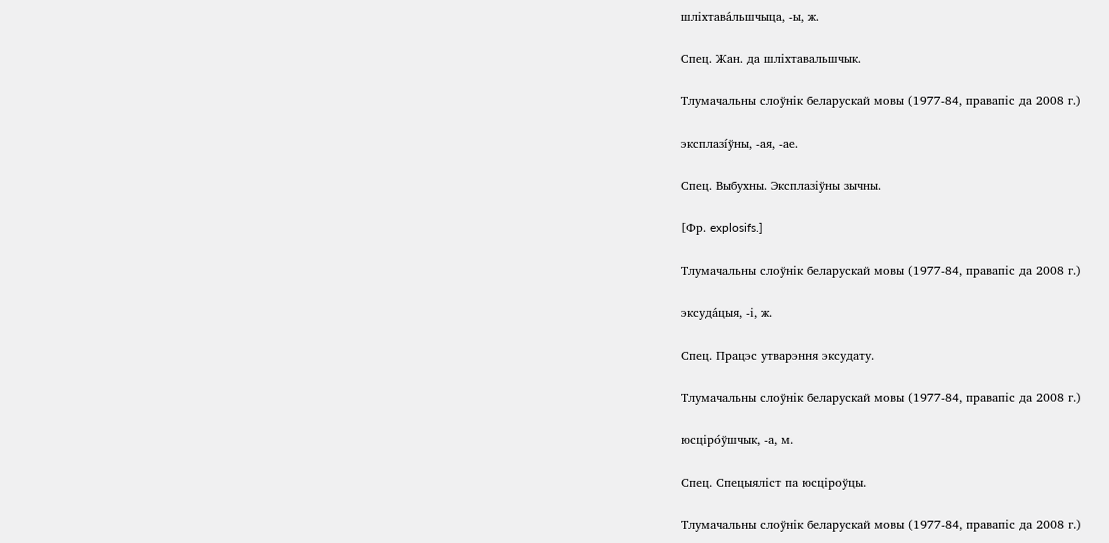шліхтава́льшчыца, ‑ы, ж.

Спец. Жан. да шліхтавальшчык.

Тлумачальны слоўнік беларускай мовы (1977-84, правапіс да 2008 г.)

эксплазі́ўны, ‑ая, ‑ае.

Спец. Выбухны. Эксплазіўны зычны.

[Фр. explosifs.]

Тлумачальны слоўнік беларускай мовы (1977-84, правапіс да 2008 г.)

эксуда́цыя, ‑і, ж.

Спец. Працэс утварэння эксудату.

Тлумачальны слоўнік беларускай мовы (1977-84, правапіс да 2008 г.)

юсціро́ўшчык, ‑а, м.

Спец. Спецыяліст па юсціроўцы.

Тлумачальны слоўнік беларускай мовы (1977-84, правапіс да 2008 г.)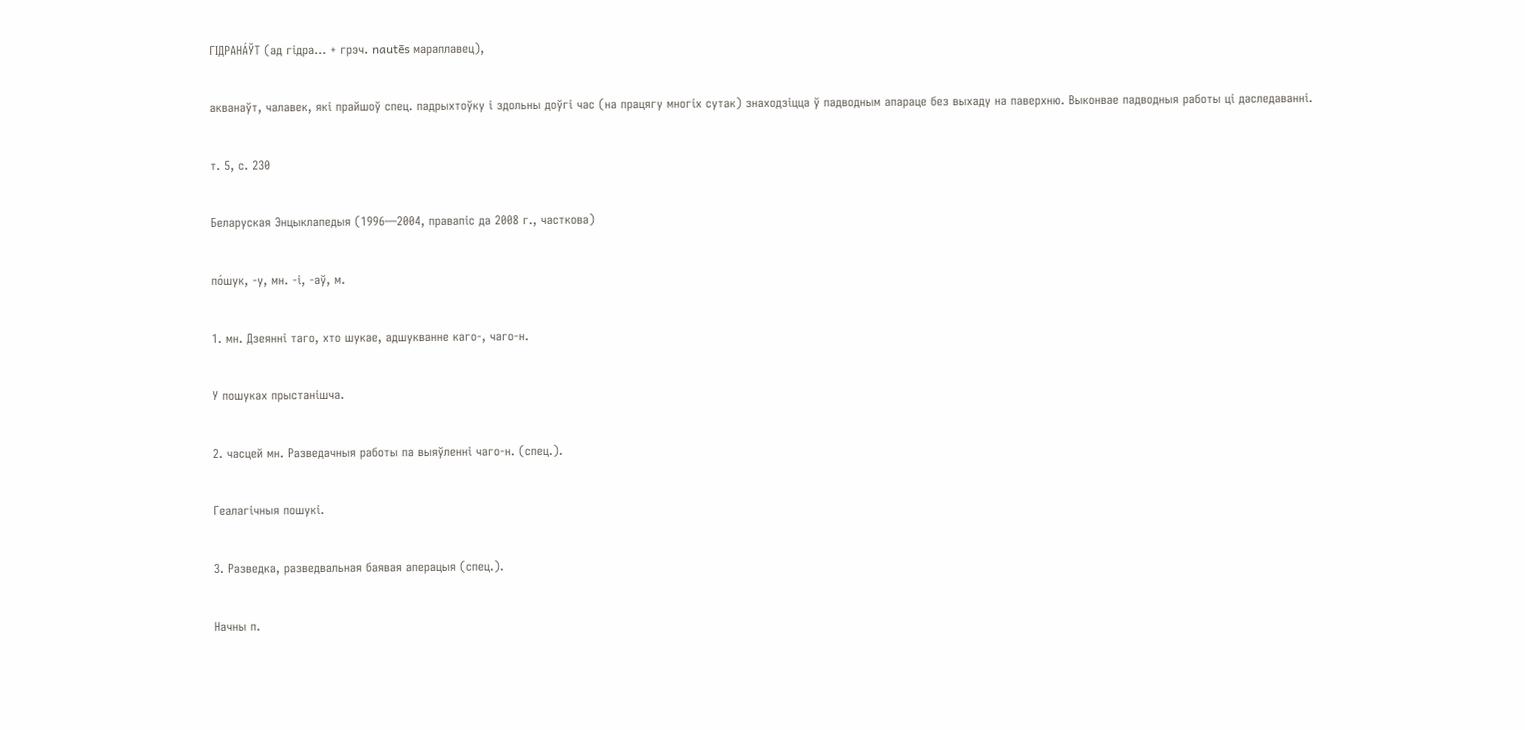ГІДРАНА́ЎТ (ад гідра... + грэч. nautēs мараплавец),

акванаўт, чалавек, які прайшоў спец. падрыхтоўку і здольны доўгі час (на працягу многіх сутак) знаходзіцца ў падводным апараце без выхаду на паверхню. Выконвае падводныя работы ці даследаванні.

т. 5, с. 230

Беларуская Энцыклапедыя (1996—2004, правапіс да 2008 г., часткова)

по́шук, -у, мн. -і, -аў, м.

1. мн. Дзеянні таго, хто шукае, адшукванне каго-, чаго-н.

У пошуках прыстанішча.

2. часцей мн. Разведачныя работы па выяўленні чаго-н. (спец.).

Геалагічныя пошукі.

3. Разведка, разведвальная баявая аперацыя (спец.).

Начны п.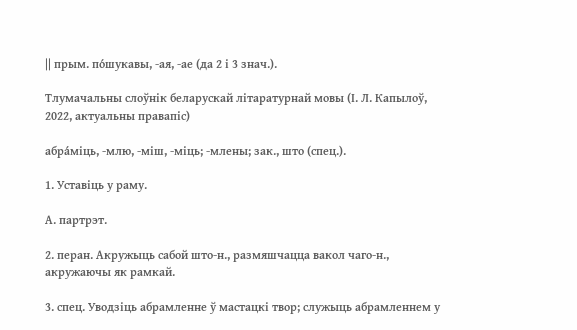|| прым. по́шукавы, -ая, -ае (да 2 і 3 знач.).

Тлумачальны слоўнік беларускай літаратурнай мовы (І. Л. Капылоў, 2022, актуальны правапіс)

абра́міць, -млю, -міш, -міць; -млены; зак., што (спец.).

1. Уставіць у раму.

А. партрэт.

2. перан. Акружыць сабой што-н., размяшчацца вакол чаго-н., акружаючы як рамкай.

3. спец. Уводзіць абрамленне ў мастацкі твор; служыць абрамленнем у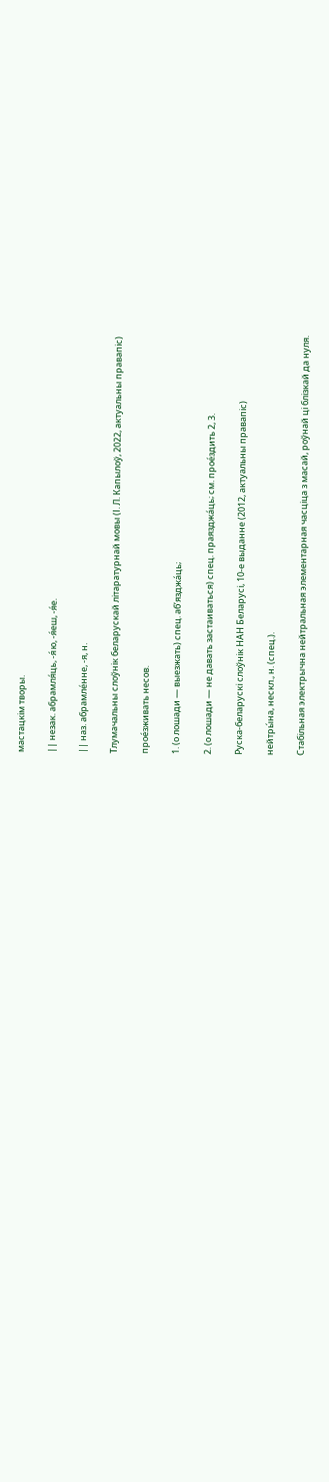мастацкім творы.

|| незак. абрамля́ць, -я́ю, -я́еш, -я́е.

|| наз. абрамле́нне, -я, н.

Тлумачальны слоўнік беларускай літаратурнай мовы (І. Л. Капылоў, 2022, актуальны правапіс)

прое́зживать несов.

1. (о лошади — выезжать) спец. аб’язджа́ць;

2. (о лошади — не давать застаиваться) спец. праязджа́ць; см. прое́здить 2, 3.

Руска-беларускі слоўнік НАН Беларусі, 10-е выданне (2012, актуальны правапіс)

нейтры́на, нескл., н. (спец.).

Стабільная электрычна нейтральная элементарная часціца з масай, роўнай ці блізкай да нуля.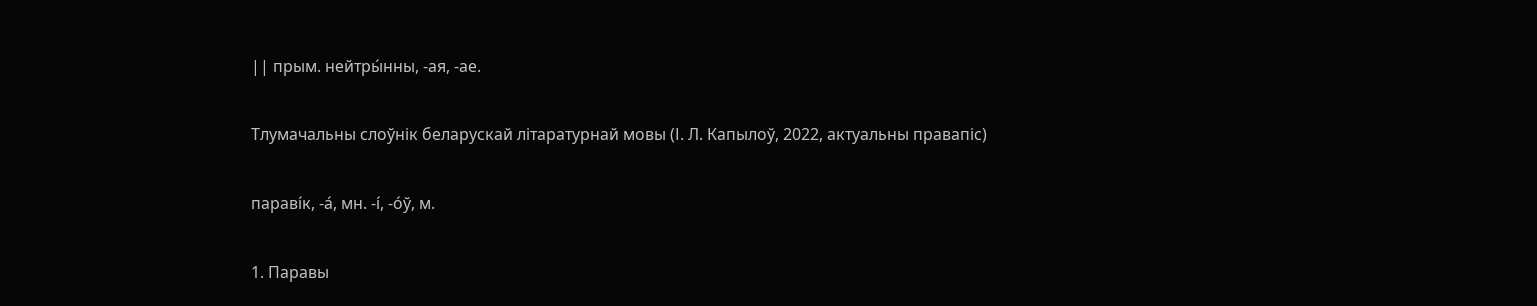|| прым. нейтры́нны, -ая, -ае.

Тлумачальны слоўнік беларускай літаратурнай мовы (І. Л. Капылоў, 2022, актуальны правапіс)

параві́к, -а́, мн. -і́, -о́ў, м.

1. Паравы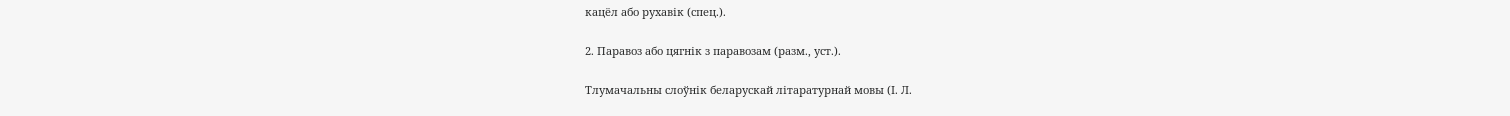кацёл або рухавік (спец.).

2. Паравоз або цягнік з паравозам (разм., уст.).

Тлумачальны слоўнік беларускай літаратурнай мовы (І. Л.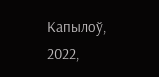Капылоў, 2022,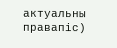актуальны правапіс)